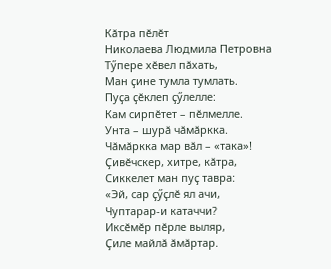Кӑтра пӗлӗт
Николаева Людмила Петровна
Тӳпере хӗвел пӑхать,
Ман ҫине тумла тумлать.
Пуҫа ҫӗклеп ҫӳлелле:
Кам сирпӗтет – пӗлмелле.
Унта – шурӑ чӑмӑркка.
Чӑмӑркка мар вӑл – «така»!
Ҫивӗчскер, хитре, кӑтра,
Сиккелет ман пуҫ тавра:
«Эй, сар ҫӳҫлӗ ял ачи,
Чуптарар-и катаччи?
Иксӗмӗр пӗрле выляр,
Ҫиле майлӑ ӑмӑртар.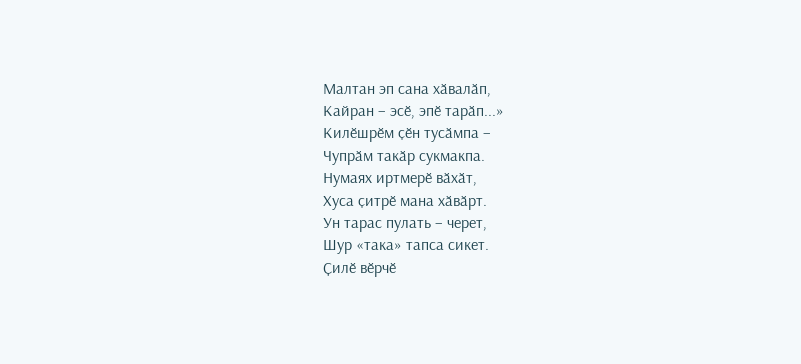Малтан эп сана хӑвалӑп,
Кайран – эсӗ, эпӗ тарӑп...»
Килӗшрӗм ҫӗн тусӑмпа –
Чупрӑм такӑр сукмакпа.
Нумаях иртмерӗ вӑхӑт,
Хуса ҫитрӗ мана хӑвӑрт.
Ун тарас пулать – черет,
Шур «така» тапса сикет.
Ҫилӗ вӗрчӗ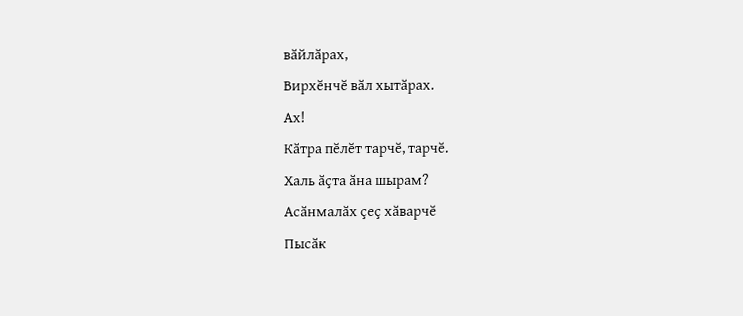вӑйлӑрах,
Вирхӗнчӗ вӑл хытӑрах.
Ах!
Кӑтра пӗлӗт тарчӗ, тарчӗ.
Халь ӑҫта ӑна шырам?
Асӑнмалӑх ҫеҫ хӑварчӗ
Пысӑк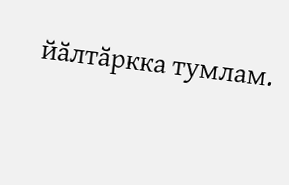йӑлтӑркка тумлам.